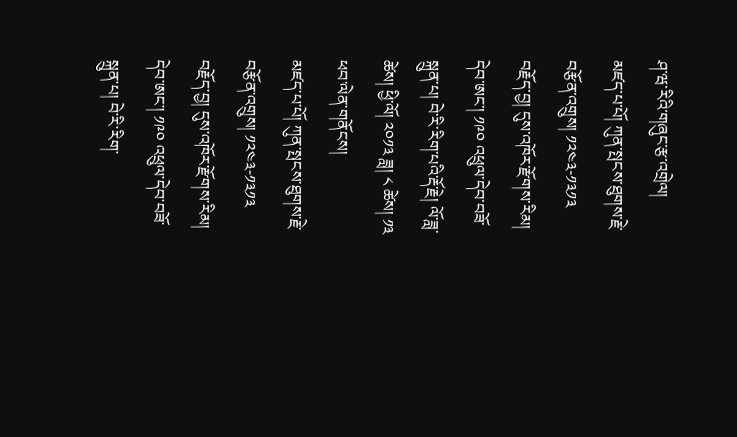ཤ་ཝ་རིའི་གཞུང་རྩ་འགྲེལ།
མཛད་པ་པོ། ཀུན་སྤངས་ཐུགས་རྗེ་བརྩོན་འགྲུས། ༡༢༤༣-༡༣༡༣ བརྗོད་བྱ། དུས་འཁོར་རྫོགས་རིམ། དེབ་ཨང་། ༡༩༠ འཕྲུལ་དེབ་བཟོ་སྐྲུན་པ། བེ་རི་རིག་པའི་རྡོ་རྗེ། ལོ་ཟླ་ཚེས། ཕྱི་ལོ། ༢༠༡༣ ཟླ། ༨ ཚེས། ༡༣ ཕབ་ལེན་གནོངས།
མཛད་པ་པོ། ཀུན་སྤངས་ཐུགས་རྗེ་བརྩོན་འགྲུས། ༡༢༤༣-༡༣༡༣ བརྗོད་བྱ། དུས་འཁོར་རྫོགས་རིམ། དེབ་ཨང་། ༡༩༠ འཕྲུལ་དེབ་བཟོ་སྐྲུན་པ། བེ་རི་རིག་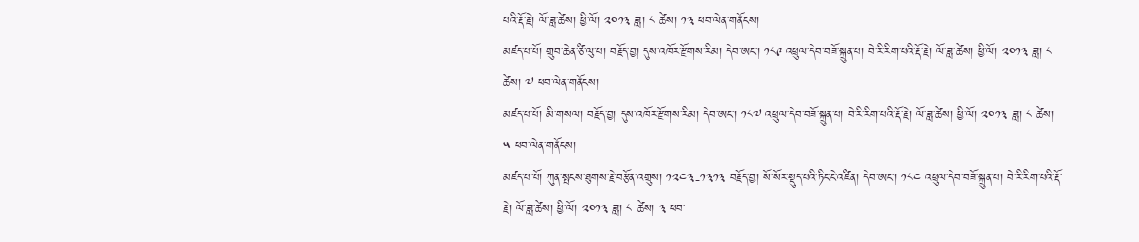པའི་རྡོ་རྗེ། ལོ་ཟླ་ཚེས། ཕྱི་ལོ། ༢༠༡༣ ཟླ། ༨ ཚེས། ༡༣ ཕབ་ལེན་གནོངས།
མཛད་པ་པོ། གྲུབ་ཆེན་ཙི་ལུ་པ། བརྗོད་བྱ། དུས་འཁོར་རྫོགས་རིམ། དེབ་ཨང་། ༡༨༩ འཕྲུལ་དེབ་བཟོ་སྐྲུན་པ། བེ་རི་རིག་པའི་རྡོ་རྗེ། ལོ་ཟླ་ཚེས། ཕྱི་ལོ། ༢༠༡༣ ཟླ། ༨ ཚེས། ༧ ཕབ་ལེན་གནོངས།
མཛད་པ་པོ། མི་གསལ། བརྗོད་བྱ། དུས་འཁོར་རྫོགས་རིམ། དེབ་ཨང་། ༡༨༧ འཕྲུལ་དེབ་བཟོ་སྐྲུན་པ། བེ་རི་རིག་པའི་རྡོ་རྗེ། ལོ་ཟླ་ཚེས། ཕྱི་ལོ། ༢༠༡༣ ཟླ། ༨ ཚེས། ༥ ཕབ་ལེན་གནོངས།
མཛད་པ་པོ། ཀུན་སྤངས་ཐུགས་རྗེ་བརྩོན་འགྲུས། ༡༢༤༣-༡༣༡༣ བརྗོད་བྱ། སོ་སོར་སྡུད་པའི་ཏིང་ངེ་འཛིན། དེབ་ཨང་། ༡༨༤ འཕྲུལ་དེབ་བཟོ་སྐྲུན་པ། བེ་རི་རིག་པའི་རྡོ་རྗེ། ལོ་ཟླ་ཚེས། ཕྱི་ལོ། ༢༠༡༣ ཟླ། ༨ ཚེས། ༣ ཕབ་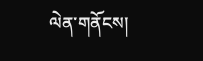ལེན་གནོངས།